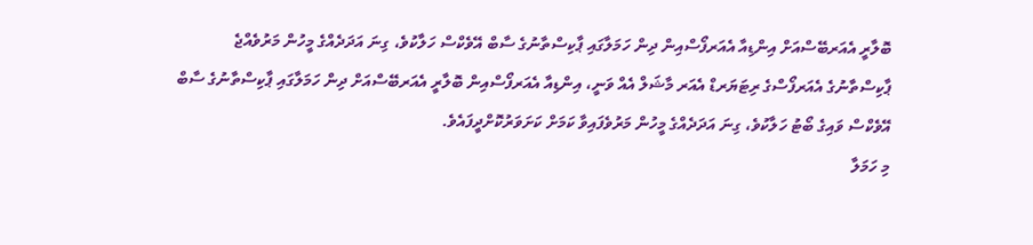ބޮލާރީ އެއަރބޭސްއަށް އިންޑިއާ އެއަރފޯސްއިން ދިން ހަމަލާގައި ޕާކިސްތާނުގެ ސާބް އޭވެކްސް ހަލާކުވެ، ގިނަ އަދަދެއްގެ މީހުން މަރުވެއްޖެ
ޕާކިސްތާނުގެ އެއަރފޯސްގެ ރިޓަޔަރޑް އެއަރ މާޝަލް އެއް ވަނީ، އިންޑިއާ އެއަރފޯސްއިން ބޮލާރީ އެއަރބޭސްއަށް ދިން ހަމަލާގައި ޕާކިސްތާނުގެ ސާބް އޭވެކްސް ވައިގެ ބޯޓު ހަލާކުވެ، ގިނަ އަދަދެއްގެ މީހުން މަރުވެފައިވާ ކަމަށް ކަށަވަރުކޮށްދީފައެވެ.
މި ހަމަލާ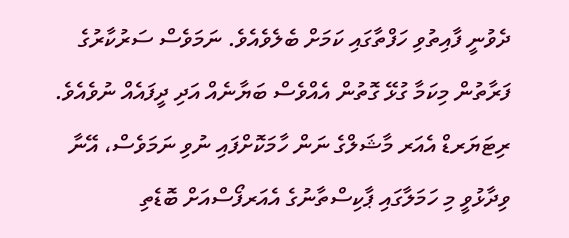ދެވުނީ ފާއިތުވި ހަފްތާގައި ކަމަށް ބެލެވެއެވެ. ނަމަވެސް ސަރުކާރުގެ ފަރާތުން މިކަމާ ގުޅޭ ގޮތުން އެއްވެސް ބަޔާނެއް އަދި ދީފައެއް ނުވެއެވެ.
ރިޓަޔަރޑް އެއަރ މާޝަލްގެ ނަން ހާމަކޮށްފައި ނުވި ނަމަވެސް، އޭނާ ވިދާޅުވީ މި ހަމަލާގައި ޕާކިސްތާނުގެ އެއަރފޯސްއަށް ބޮޑެތި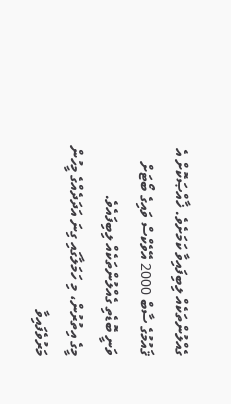ގެއްލުންތަކެއް ލިބިފައިވާ ކަމަށެވެ. ޚާއްޞަކޮށް އެ ޤައުމުގެ ސާބް 2000 އޭވެކްސް ވައިގެ ބޯޓަށް ވަނީ ބޮޑެތި ގެއްލުންތަކެއް ލިބިފައެވެ.
މީގެ އިތުރުން، މި ހަމަލާގައި ގިނަ އަދަދެއްގެ މީހުން މަރުވެފައިވާ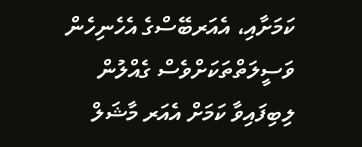ކަމަށާއި، އެއަރބޭސްގެ އެހެނިހެން ވަސީލަތްތަކަށްވެސް ގެއްލުން ލިބިފައިވާ ކަމަށް އެއަރ މާޝަލް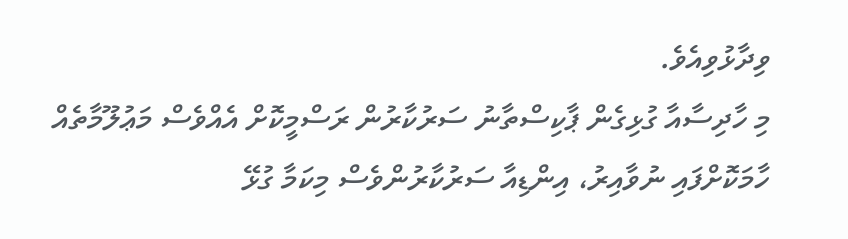ވިދާޅުވިއެވެ.
މި ހާދިސާއާ ގުޅިގެން ޕާކިސްތާނު ސަރުކާރުން ރަސްމީކޮށް އެއްވެސް މަޢުލޫމާތެއް ހާމަކޮށްފައި ނުވާއިރު، އިންޑިއާ ސަރުކާރުންވެސް މިކަމާ ގުޅޭ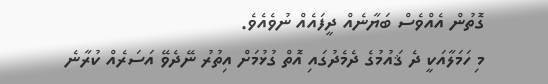ގޮތުން އެއްވެސް ބަޔާނެއް ދީފައެއް ނުވެއެވެ.
މި ހަމަލާއަކީ ދެ ޤައުމުގެ ދެމެދުގައި އޮތް ގުޅުމަށް އިތުރު ނޭދެވޭ އަސަރެއް ކުރާނެ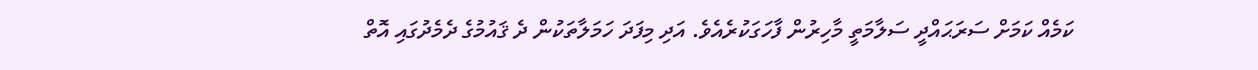ކަމެއް ކަމަށް ސަރަޙައްދީ ސަލާމަތީ މާހިރުން ފާހަގަކުރެއެވެ. އަދި މިފަދަ ހަމަލާތަކުން ދެ ޤައުމުގެ ދެމެދުގައި އޮތް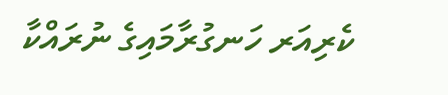ކެރިއަރ ހަނގުރާމައިގެ ނުރައްކާ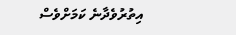އިތުރުވެދާނެ ކަމަށްވެސް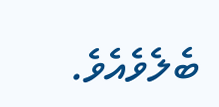ބެލެވެއެވެ.